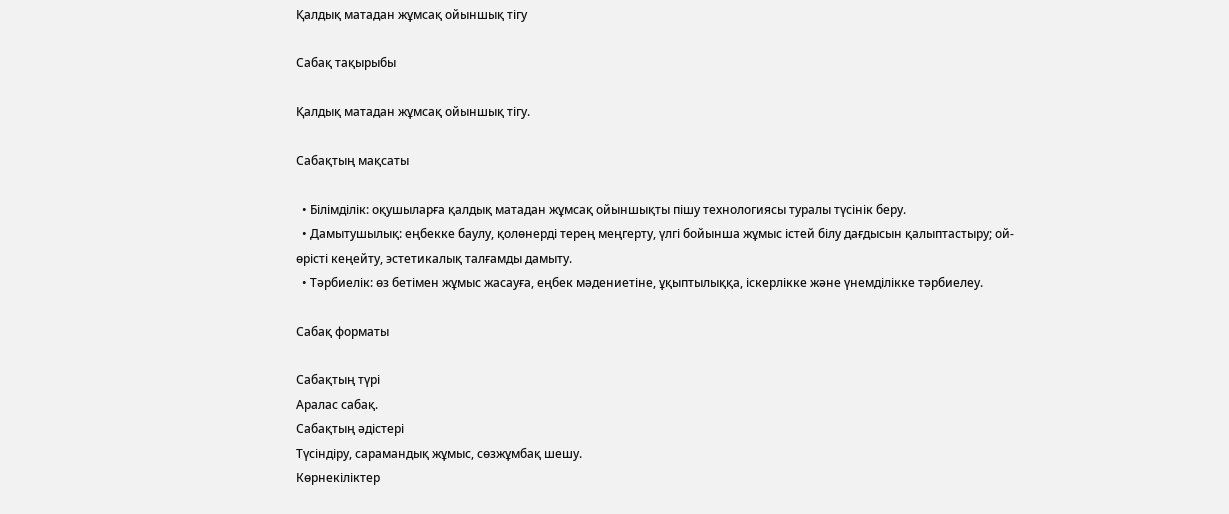Қалдық матадан жұмсақ ойыншық тігу

Сабақ тақырыбы

Қалдық матадан жұмсақ ойыншық тігу.

Сабақтың мақсаты

  • Білімділік: оқушыларға қалдық матадан жұмсақ ойыншықты пішу технологиясы туралы түсінік беру.
  • Дамытушылық: еңбекке баулу, қолөнерді терең меңгерту, үлгі бойынша жұмыс істей білу дағдысын қалыптастыру; ой-өрісті кеңейту, эстетикалық талғамды дамыту.
  • Тәрбиелік: өз бетімен жұмыс жасауға, еңбек мәдениетіне, ұқыптылыққа, іскерлікке және үнемділікке тәрбиелеу.

Сабақ форматы

Сабақтың түрі
Аралас сабақ.
Сабақтың әдістері
Түсіндіру, сарамандық жұмыс, сөзжұмбақ шешу.
Көрнекіліктер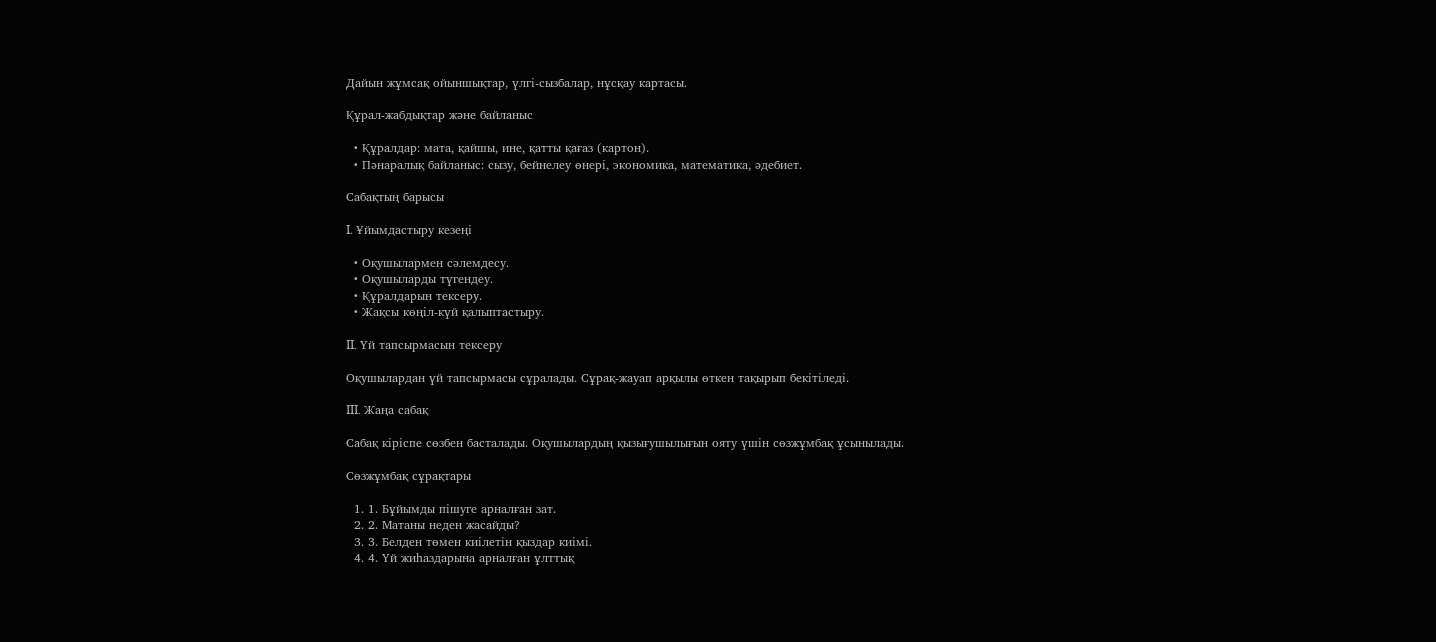Дайын жұмсақ ойыншықтар, үлгі-сызбалар, нұсқау картасы.

Құрал-жабдықтар және байланыс

  • Құралдар: мата, қайшы, ине, қатты қағаз (картон).
  • Пәнаралық байланыс: сызу, бейнелеу өнері, экономика, математика, әдебиет.

Сабақтың барысы

I. Ұйымдастыру кезеңі

  • Оқушылармен сәлемдесу.
  • Оқушыларды түгендеу.
  • Құралдарын тексеру.
  • Жақсы көңіл-күй қалыптастыру.

II. Үй тапсырмасын тексеру

Оқушылардан үй тапсырмасы сұралады. Сұрақ-жауап арқылы өткен тақырып бекітіледі.

III. Жаңа сабақ

Сабақ кіріспе сөзбен басталады. Оқушылардың қызығушылығын ояту үшін сөзжұмбақ ұсынылады.

Сөзжұмбақ сұрақтары

  1. 1. Бұйымды пішуге арналған зат.
  2. 2. Матаны неден жасайды?
  3. 3. Белден төмен киілетін қыздар киімі.
  4. 4. Үй жиһаздарына арналған ұлттық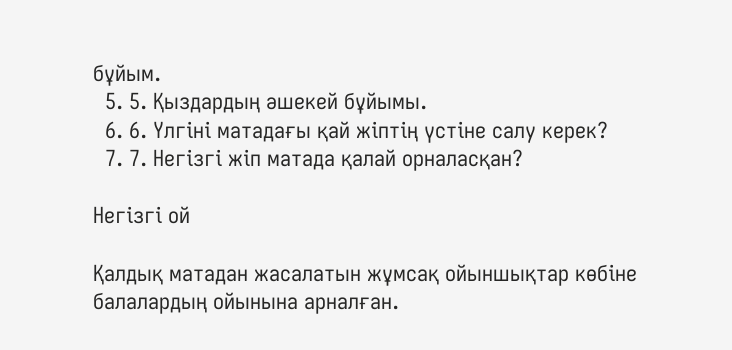бұйым.
  5. 5. Қыздардың әшекей бұйымы.
  6. 6. Үлгіні матадағы қай жіптің үстіне салу керек?
  7. 7. Негізгі жіп матада қалай орналасқан?

Негізгі ой

Қалдық матадан жасалатын жұмсақ ойыншықтар көбіне балалардың ойынына арналған.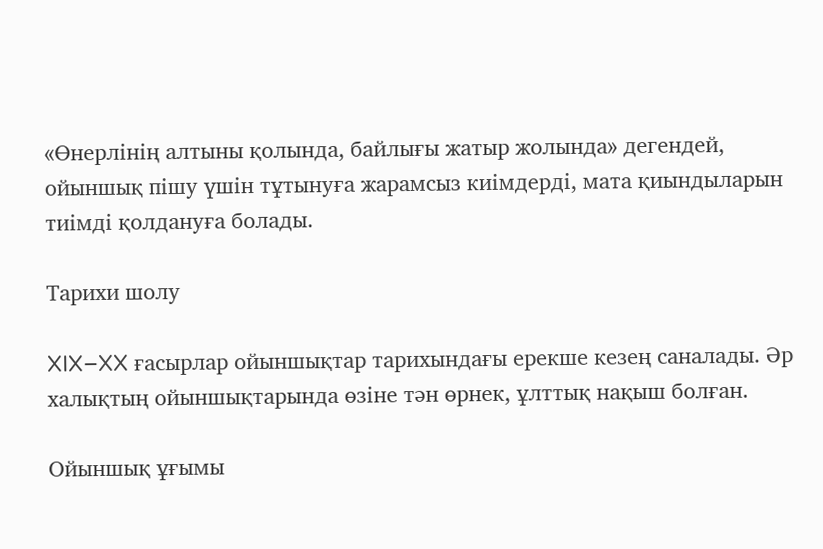«Өнерлінің алтыны қолында, байлығы жатыр жолында» дегендей, ойыншық пішу үшін тұтынуға жарамсыз киімдерді, мата қиындыларын тиімді қолдануға болады.

Тарихи шолу

XIX–XX ғасырлар ойыншықтар тарихындағы ерекше кезең саналады. Әр халықтың ойыншықтарында өзіне тән өрнек, ұлттық нақыш болған.

Ойыншық ұғымы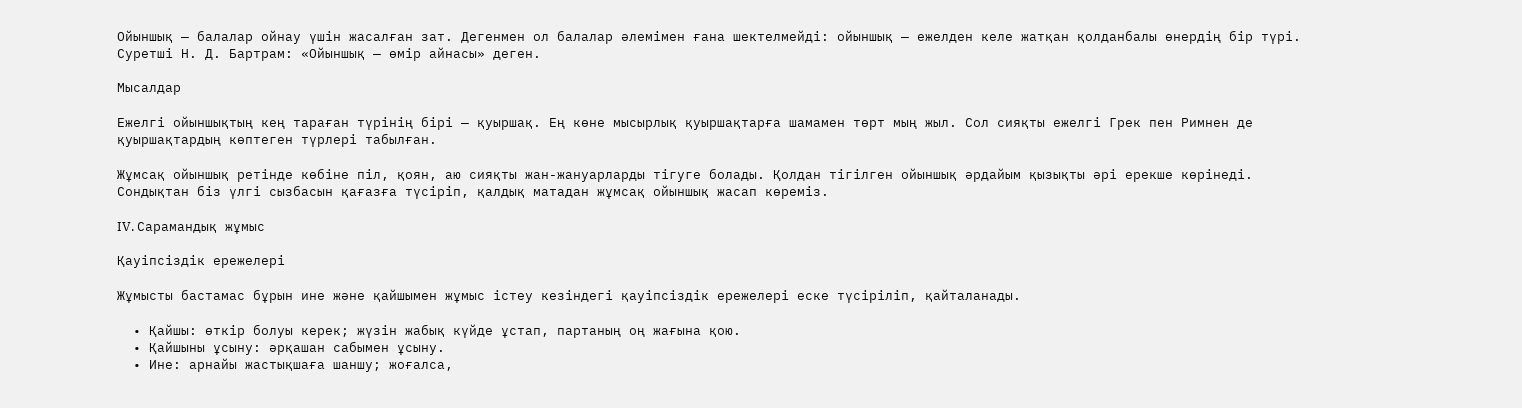Ойыншық — балалар ойнау үшін жасалған зат. Дегенмен ол балалар әлемімен ғана шектелмейді: ойыншық — ежелден келе жатқан қолданбалы өнердің бір түрі. Суретші Н. Д. Бартрам: «Ойыншық — өмір айнасы» деген.

Мысалдар

Ежелгі ойыншықтың кең тараған түрінің бірі — қуыршақ. Ең көне мысырлық қуыршақтарға шамамен төрт мың жыл. Сол сияқты ежелгі Грек пен Римнен де қуыршақтардың көптеген түрлері табылған.

Жұмсақ ойыншық ретінде көбіне піл, қоян, аю сияқты жан-жануарларды тігуге болады. Қолдан тігілген ойыншық әрдайым қызықты әрі ерекше көрінеді. Сондықтан біз үлгі сызбасын қағазға түсіріп, қалдық матадан жұмсақ ойыншық жасап көреміз.

IV. Сарамандық жұмыс

Қауіпсіздік ережелері

Жұмысты бастамас бұрын ине және қайшымен жұмыс істеу кезіндегі қауіпсіздік ережелері еске түсіріліп, қайталанады.

  • Қайшы: өткір болуы керек; жүзін жабық күйде ұстап, партаның оң жағына қою.
  • Қайшыны ұсыну: әрқашан сабымен ұсыну.
  • Ине: арнайы жастықшаға шаншу; жоғалса,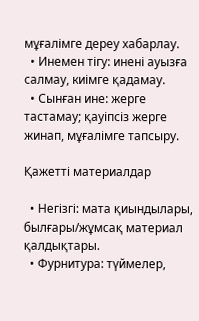мұғалімге дереу хабарлау.
  • Инемен тігу: инені ауызға салмау, киімге қадамау.
  • Сынған ине: жерге тастамау; қауіпсіз жерге жинап, мұғалімге тапсыру.

Қажетті материалдар

  • Негізгі: мата қиындылары, былғары/жұмсақ материал қалдықтары.
  • Фурнитура: түймелер,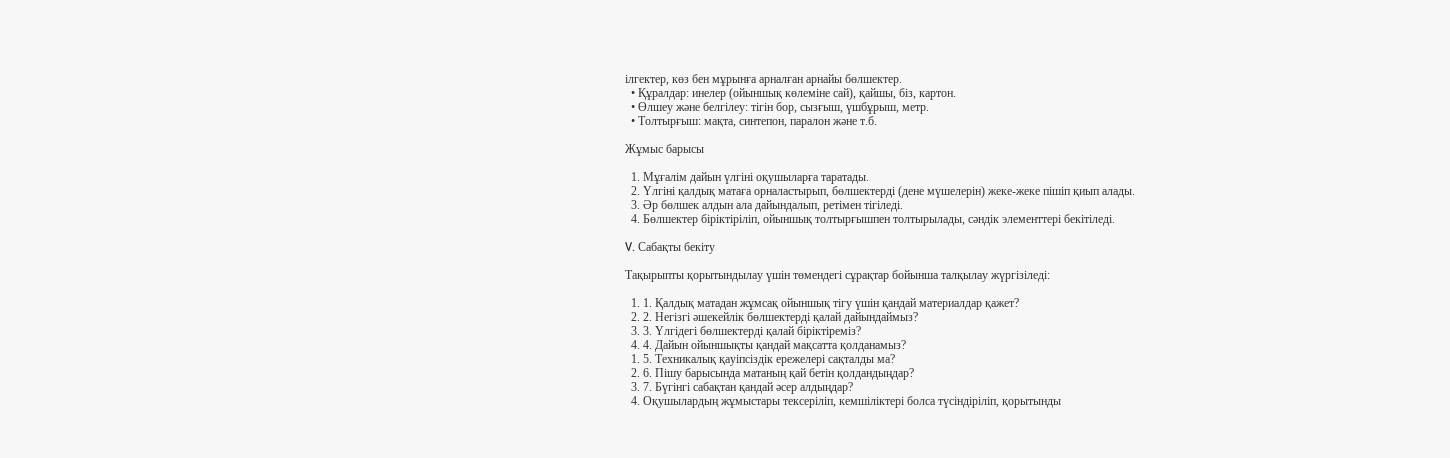ілгектер, көз бен мұрынға арналған арнайы бөлшектер.
  • Құралдар: инелер (ойыншық көлеміне сай), қайшы, біз, картон.
  • Өлшеу және белгілеу: тігін бор, сызғыш, үшбұрыш, метр.
  • Толтырғыш: мақта, синтепон, паралон және т.б.

Жұмыс барысы

  1. Мұғалім дайын үлгіні оқушыларға таратады.
  2. Үлгіні қалдық матаға орналастырып, бөлшектерді (дене мүшелерін) жеке-жеке пішіп қиып алады.
  3. Әр бөлшек алдын ала дайындалып, ретімен тігіледі.
  4. Бөлшектер біріктіріліп, ойыншық толтырғышпен толтырылады, сәндік элементтері бекітіледі.

V. Сабақты бекіту

Тақырыпты қорытындылау үшін төмендегі сұрақтар бойынша талқылау жүргізіледі:

  1. 1. Қалдық матадан жұмсақ ойыншық тігу үшін қандай материалдар қажет?
  2. 2. Негізгі әшекейлік бөлшектерді қалай дайындаймыз?
  3. 3. Үлгідегі бөлшектерді қалай біріктіреміз?
  4. 4. Дайын ойыншықты қандай мақсатта қолданамыз?
  1. 5. Техникалық қауіпсіздік ережелері сақталды ма?
  2. 6. Пішу барысында матаның қай бетін қолдандыңдар?
  3. 7. Бүгінгі сабақтан қандай әсер алдыңдар?
  4. Оқушылардың жұмыстары тексеріліп, кемшіліктері болса түсіндіріліп, қорытынды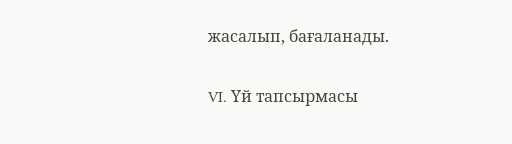жасалып, бағаланады.

VI. Үй тапсырмасы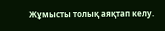Жұмысты толық аяқтап келу.